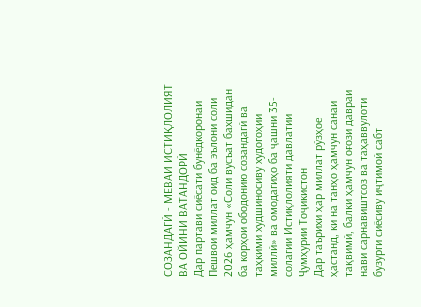СОЗАНДАГӢ - МЕВАИ ИСТИҚЛОЛИЯТ ВА ОЙИНИ ВАТАНДОРӢ
Дар партави сиёсати бунёдкоронаи Пешвои миллат оид ба эълони соли 2026 ҳамчун «Соли вусъат бахшидан ба корҳои ободонию созандагӣ ва таҳкими худшиносиву худогоҳии миллӣ» ва омодагиҳо ба ҷашни 35-солагии Истиқлолияти давлатии Ҷумҳурии Тоҷикистон
Дар таърихи ҳар миллат рӯзҳое ҳастанд, ки на танҳо ҳамчун санаи тақвимӣ, балки ҳамчун оғози давраи нави сарнавиштсоз ва таҳаввулоти бузурги сиёсиву иҷтимоӣ сабт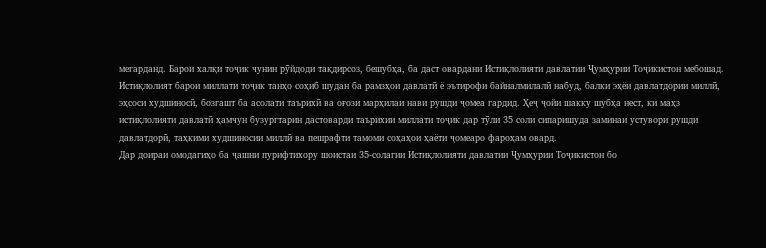мегарданд. Барои халқи тоҷик чунин рӯйдоди тақдирсоз, бешубҳа, ба даст овардани Истиқлолияти давлатии Ҷумҳурии Тоҷикистон мебошад. Истиқлолият барои миллати тоҷик танҳо соҳиб шудан ба рамзҳои давлатӣ ё эътирофи байналмилалӣ набуд, балки эҳёи давлатдории миллӣ, эҳсоси худшиносӣ, бозгашт ба асолати таърихӣ ва оғози марҳилаи нави рушди ҷомеа гардид. Ҳеҷ ҷойи шакку шубҳа нест, ки маҳз истиқлолияти давлатӣ ҳамчун бузургтарин дастоварди таърихии миллати тоҷик дар тӯли 35 соли сипаришуда заминаи устувори рушди давлатдорӣ, таҳкими худшиносии миллӣ ва пешрафти тамоми соҳаҳои ҳаёти ҷомеаро фароҳам овард.
Дар доираи омодагиҳо ба ҷашни пурифтихору шоистаи 35-солагии Истиқлолияти давлатии Ҷумҳурии Тоҷикистон бо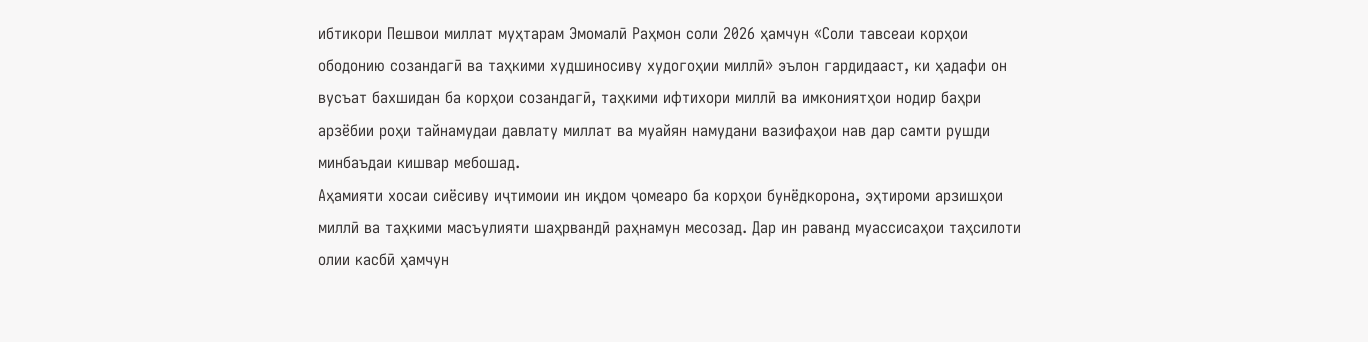ибтикори Пешвои миллат муҳтарам Эмомалӣ Раҳмон соли 2026 ҳамчун «Соли тавсеаи корҳои ободонию созандагӣ ва таҳкими худшиносиву худогоҳии миллӣ» эълон гардидааст, ки ҳадафи он вусъат бахшидан ба корҳои созандагӣ, таҳкими ифтихори миллӣ ва имкониятҳои нодир баҳри арзёбии роҳи тайнамудаи давлату миллат ва муайян намудани вазифаҳои нав дар самти рушди минбаъдаи кишвар мебошад.
Аҳамияти хосаи сиёсиву иҷтимоии ин иқдом ҷомеаро ба корҳои бунёдкорона, эҳтироми арзишҳои миллӣ ва таҳкими масъулияти шаҳрвандӣ раҳнамун месозад. Дар ин раванд муассисаҳои таҳсилоти олии касбӣ ҳамчун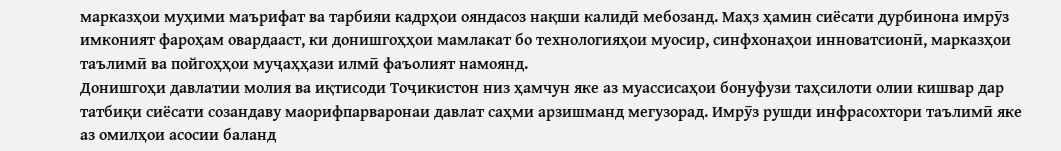марказҳои муҳими маърифат ва тарбияи кадрҳои ояндасоз нақши калидӣ мебозанд. Маҳз ҳамин сиёсати дурбинона имрӯз имконият фароҳам овардааст, ки донишгоҳҳои мамлакат бо технологияҳои муосир, синфхонаҳои инноватсионӣ, марказҳои таълимӣ ва пойгоҳҳои муҷаҳҳази илмӣ фаъолият намоянд.
Донишгоҳи давлатии молия ва иқтисоди Тоҷикистон низ ҳамчун яке аз муассисаҳои бонуфузи таҳсилоти олии кишвар дар татбиқи сиёсати созандаву маорифпарваронаи давлат саҳми арзишманд мегузорад. Имрӯз рушди инфрасохтори таълимӣ яке аз омилҳои асосии баланд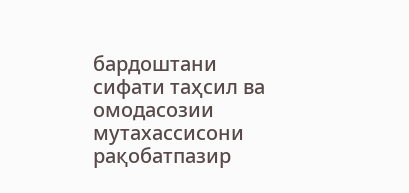бардоштани сифати таҳсил ва омодасозии мутахассисони рақобатпазир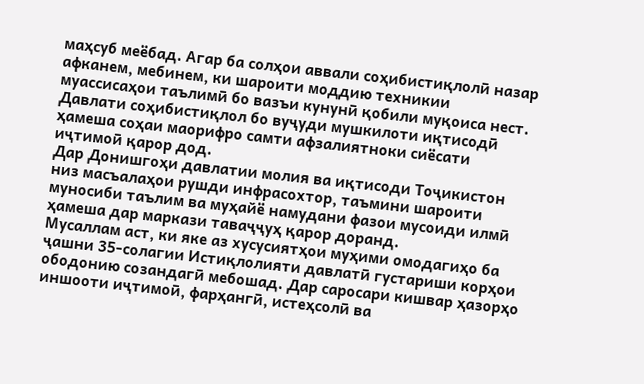маҳсуб меёбад. Агар ба солҳои аввали соҳибистиқлолӣ назар афканем, мебинем, ки шароити моддию техникии муассисаҳои таълимӣ бо вазъи кунунӣ қобили муқоиса нест. Давлати соҳибистиқлол бо вуҷуди мушкилоти иқтисодӣ ҳамеша соҳаи маорифро самти афзалиятноки сиёсати иҷтимоӣ қарор дод.
Дар Донишгоҳи давлатии молия ва иқтисоди Тоҷикистон низ масъалаҳои рушди инфрасохтор, таъмини шароити муносиби таълим ва муҳайё намудани фазои мусоиди илмӣ ҳамеша дар маркази таваҷҷуҳ қарор доранд.
Мусаллам аст, ки яке аз хусусиятҳои муҳими омодагиҳо ба ҷашни 35-солагии Истиқлолияти давлатӣ густариши корҳои ободонию созандагӣ мебошад. Дар саросари кишвар ҳазорҳо иншооти иҷтимоӣ, фарҳангӣ, истеҳсолӣ ва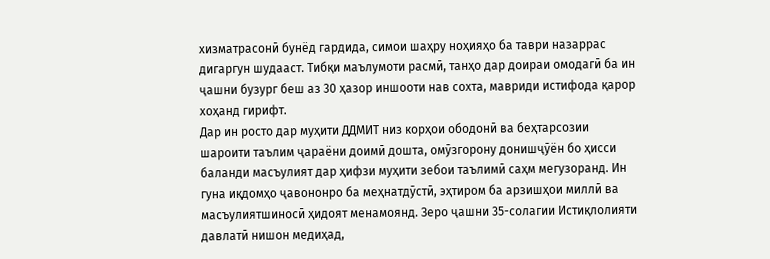хизматрасонӣ бунёд гардида, симои шаҳру ноҳияҳо ба таври назаррас дигаргун шудааст. Тибқи маълумоти расмӣ, танҳо дар доираи омодагӣ ба ин ҷашни бузург беш аз 30 ҳазор иншооти нав сохта, мавриди истифода қарор хоҳанд гирифт.
Дар ин росто дар муҳити ДДМИТ низ корҳои ободонӣ ва беҳтарсозии шароити таълим ҷараёни доимӣ дошта, омӯзгорону донишҷӯён бо ҳисси баланди масъулият дар ҳифзи муҳити зебои таълимӣ саҳм мегузоранд. Ин гуна иқдомҳо ҷавононро ба меҳнатдӯстӣ, эҳтиром ба арзишҳои миллӣ ва масъулиятшиносӣ ҳидоят менамоянд. Зеро ҷашни 35-солагии Истиқлолияти давлатӣ нишон медиҳад,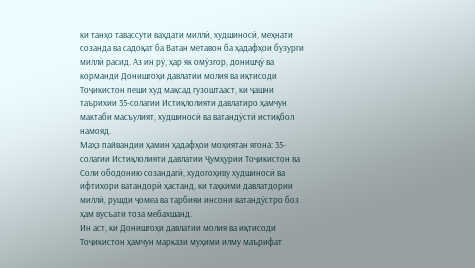ки танҳо тавассути ваҳдати миллӣ, худшиносӣ, меҳнати созанда ва садоқат ба Ватан метавон ба ҳадафҳои бузурги миллӣ расид. Аз ин рӯ, ҳар як омӯзгор, донишҷӯ ва корманди Донишгоҳи давлатии молия ва иқтисоди Тоҷикистон пеши худ мақсад гузоштааст, ки ҷашни таърихии 35-солагии Истиқлолияти давлатиро ҳамчун мактаби масъулият, худшиносӣ ва ватандӯстӣ истиқбол намояд.
Маҳз пайвандии ҳамин ҳадафҳои моҳиятан ягона: 35-солагии Истиқлолияти давлатии Ҷумҳурии Тоҷикистон ва Соли ободонию созандагӣ, худогоҳиву худшиносӣ ва ифтихори ватандорӣ ҳастанд, ки таҳкими давлатдории миллӣ, рушди ҷомеа ва тарбияи инсони ватандӯстро боз ҳам вусъати тоза мебахшанд.
Ин аст, ки Донишгоҳи давлатии молия ва иқтисоди Тоҷикистон ҳамчун маркази муҳими илму маърифат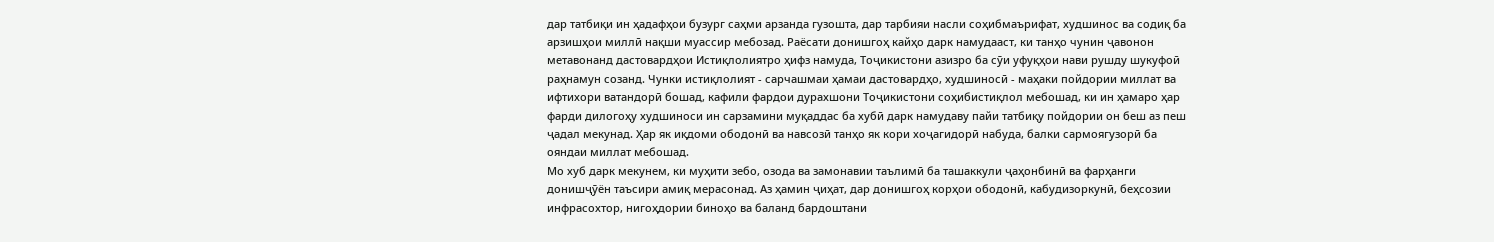дар татбиқи ин ҳадафҳои бузург саҳми арзанда гузошта, дар тарбияи насли соҳибмаърифат, худшинос ва содиқ ба арзишҳои миллӣ нақши муассир мебозад. Раёсати донишгоҳ кайҳо дарк намудааст, ки танҳо чунин ҷавонон метавонанд дастовардҳои Истиқлолиятро ҳифз намуда, Тоҷикистони азизро ба сӯи уфуқҳои нави рушду шукуфоӣ раҳнамун созанд. Чунки истиқлолият - сарчашмаи ҳамаи дастовардҳо, худшиносӣ - маҳаки пойдории миллат ва ифтихори ватандорӣ бошад, кафили фардои дурахшони Тоҷикистони соҳибистиқлол мебошад, ки ин ҳамаро ҳар фарди дилогоҳу худшиноси ин сарзамини муқаддас ба хубӣ дарк намудаву пайи татбиқу пойдории он беш аз пеш ҷадал мекунад. Ҳар як иқдоми ободонӣ ва навсозӣ танҳо як кори хоҷагидорӣ набуда, балки сармоягузорӣ ба ояндаи миллат мебошад.
Мо хуб дарк мекунем, ки муҳити зебо, озода ва замонавии таълимӣ ба ташаккули ҷаҳонбинӣ ва фарҳанги донишҷӯён таъсири амиқ мерасонад. Аз ҳамин ҷиҳат, дар донишгоҳ корҳои ободонӣ, кабудизоркунӣ, беҳсозии инфрасохтор, нигоҳдории биноҳо ва баланд бардоштани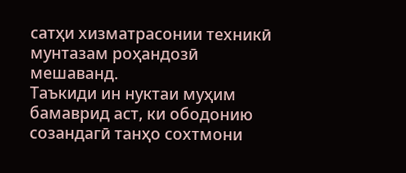сатҳи хизматрасонии техникӣ мунтазам роҳандозӣ мешаванд.
Таъкиди ин нуктаи муҳим бамаврид аст, ки ободонию созандагӣ танҳо сохтмони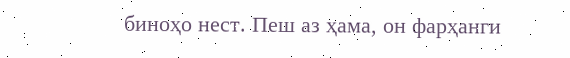биноҳо нест. Пеш аз ҳама, он фарҳанги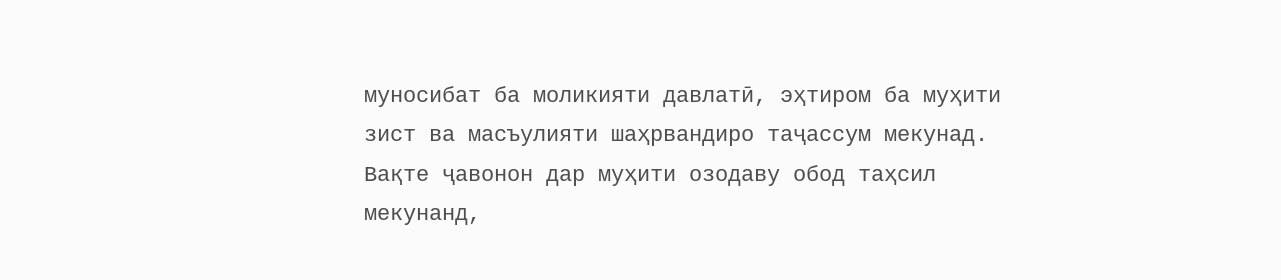муносибат ба моликияти давлатӣ, эҳтиром ба муҳити зист ва масъулияти шаҳрвандиро таҷассум мекунад. Вақте ҷавонон дар муҳити озодаву обод таҳсил мекунанд,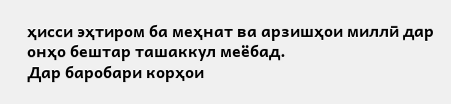ҳисси эҳтиром ба меҳнат ва арзишҳои миллӣ дар онҳо бештар ташаккул меёбад.
Дар баробари корҳои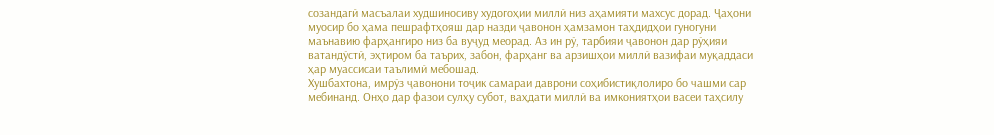созандагӣ масъалаи худшиносиву худогоҳии миллӣ низ аҳамияти махсус дорад. Ҷаҳони муосир бо ҳама пешрафтҳояш дар назди ҷавонон ҳамзамон таҳдидҳои гуногуни маънавию фарҳангиро низ ба вуҷуд меорад. Аз ин рӯ, тарбияи ҷавонон дар рӯҳияи ватандӯстӣ, эҳтиром ба таърих, забон, фарҳанг ва арзишҳои миллӣ вазифаи муқаддаси ҳар муассисаи таълимӣ мебошад.
Хушбахтона, имрӯз ҷавонони тоҷик самараи даврони соҳибистиқлолиро бо чашми сар мебинанд. Онҳо дар фазои сулҳу субот, ваҳдати миллӣ ва имкониятҳои васеи таҳсилу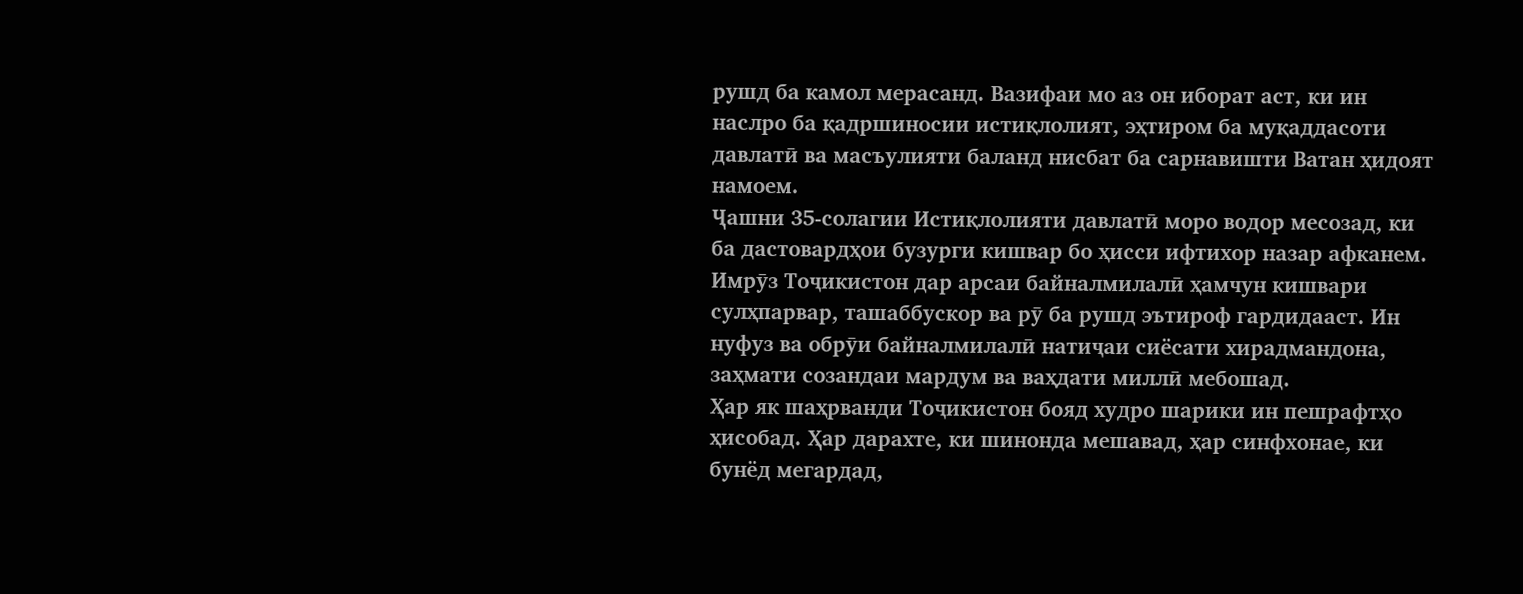рушд ба камол мерасанд. Вазифаи мо аз он иборат аст, ки ин наслро ба қадршиносии истиқлолият, эҳтиром ба муқаддасоти давлатӣ ва масъулияти баланд нисбат ба сарнавишти Ватан ҳидоят намоем.
Ҷашни 35-солагии Истиқлолияти давлатӣ моро водор месозад, ки ба дастовардҳои бузурги кишвар бо ҳисси ифтихор назар афканем. Имрӯз Тоҷикистон дар арсаи байналмилалӣ ҳамчун кишвари сулҳпарвар, ташаббускор ва рӯ ба рушд эътироф гардидааст. Ин нуфуз ва обрӯи байналмилалӣ натиҷаи сиёсати хирадмандона, заҳмати созандаи мардум ва ваҳдати миллӣ мебошад.
Ҳар як шаҳрванди Тоҷикистон бояд худро шарики ин пешрафтҳо ҳисобад. Ҳар дарахте, ки шинонда мешавад, ҳар синфхонае, ки бунёд мегардад,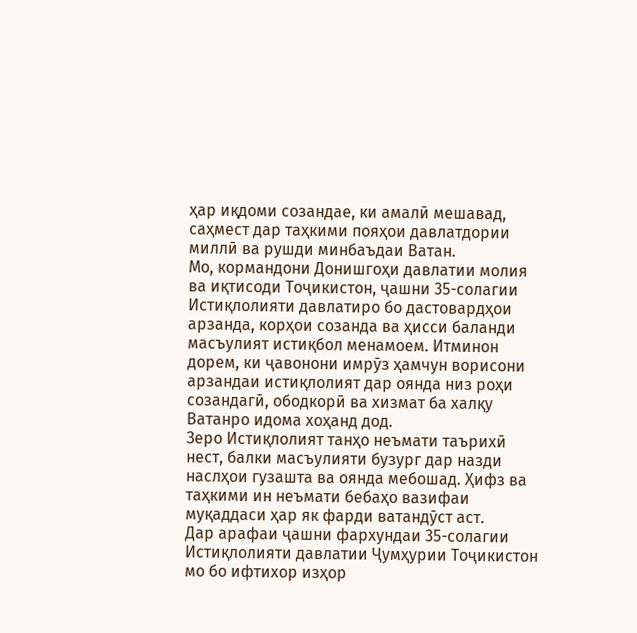ҳар иқдоми созандае, ки амалӣ мешавад, саҳмест дар таҳкими пояҳои давлатдории миллӣ ва рушди минбаъдаи Ватан.
Мо, кормандони Донишгоҳи давлатии молия ва иқтисоди Тоҷикистон, ҷашни 35-солагии Истиқлолияти давлатиро бо дастовардҳои арзанда, корҳои созанда ва ҳисси баланди масъулият истиқбол менамоем. Итминон дорем, ки ҷавонони имрӯз ҳамчун ворисони арзандаи истиқлолият дар оянда низ роҳи созандагӣ, ободкорӣ ва хизмат ба халқу Ватанро идома хоҳанд дод.
Зеро Истиқлолият танҳо неъмати таърихӣ нест, балки масъулияти бузург дар назди наслҳои гузашта ва оянда мебошад. Ҳифз ва таҳкими ин неъмати бебаҳо вазифаи муқаддаси ҳар як фарди ватандӯст аст.
Дар арафаи ҷашни фархундаи 35-солагии Истиқлолияти давлатии Ҷумҳурии Тоҷикистон мо бо ифтихор изҳор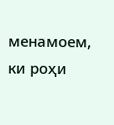менамоем, ки роҳи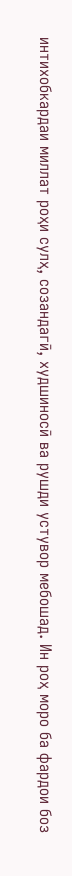интихобкардаи миллат роҳи сулҳ, созандагӣ, худшиносӣ ва рушди устувор мебошад. Ин роҳ моро ба фардои боз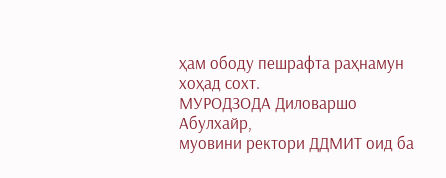ҳам ободу пешрафта раҳнамун хоҳад сохт.
МУРОДЗОДА Диловаршо Абулхайр,
муовини ректори ДДМИТ оид ба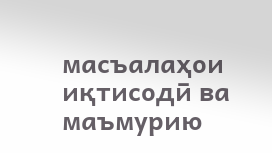масъалаҳои
иқтисодӣ ва маъмурию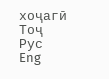хоҷагӣ
Тоҷ
Рус
Eng